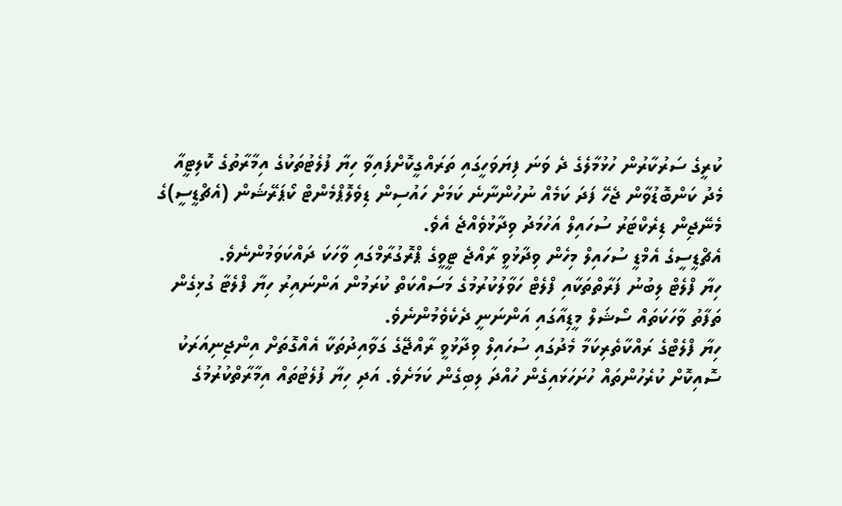ކުރީގެ ސަރުކާރުން ހުޅުމާލެގެ ދެ ވަނަ ފިޔަވަހީގައި ތަރައްގީކޮށްފައިވާ ހިޔާ ފުލެޓުތަކުގެ އިމާރާތުގެ ކޮލިޓީއާ މެދު ކަންބޮޑުވާން ޖެހޭ ފަދަ ކަމެއް ނުހުންނާނެ ކަމަށް ހައުސިން ޑިވެލޮޕްމެންޓް ކޯޕަރޭޝަން (އެޗްޑީސީ)ގެ މެނޭޖިން ޑިރެކްޓަރު ސުހައިލް އަހުމަދު ވިދާޅުވެއްޖެ އެވެ.
އެޗްޑީސީގެ އެމްޑީ ސުހައިލް މިހެން ވިދާޅުވީ ރާއްޖެ ޓީވީގެ ޕްރޮގުރާމްގައި ވާހަކަ ދައްކަވަމުންނެވެ.
ހިޔާ ފްލެޓް ލިބުނު ފަރާތްތަކާއި ފްލެޓް ހަވާލުކުރުމުގެ މަސައްކަތް ކުރަމުން އަންނައިރު ހިޔާ ފްލެޓާ ގުޅިގެން ތަފާތު ވާހަކަތައް ސޯޝަލް މީޑިއާގައި އަންނަނީ ދެކެވެމުންނެވެ.
ހިޔާ ފްލެޓްގެ ރައްކާތެރިކަމާ މެދުގައި ސުހައިލް ވިދާޅުވީ ރާއްޖޭގެ ގަވާއިދުތަކާ އެއްގޮތަށް އިންޖިނިއަރަކު ސޮއިކޮށް ކުރެހުންތައް ހުށަހަޅައިގެން ހުއްދަ ލިބިގެން ކަމަށެވެ. އަދި ހިޔާ ފުލެޓުތައް އިމާރާތްކުރުމުގެ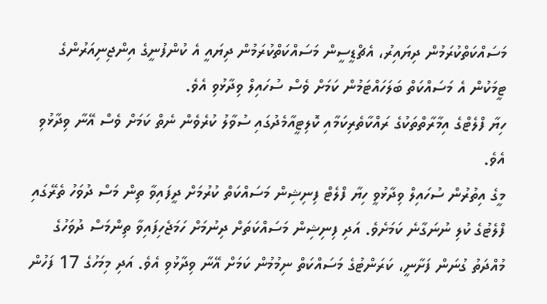މަސައްކަތްކުރަމުން ދިޔައިރު، އެޗްޑީސީން މަސައްކަތްކުރަމުން ދިޔައީ އެ ކުންފުނީގެ އިންޖިނިއަރުންގެ ޓީމަކުން އެ މަސައްކަތް ބަލަހައްޓަމުން ކަމަށް ވެސް ސުހައިލް ވިދާޅުވި އެވެ.
ހިޔާ ފްލެޓްގެ އިމާރާތްތަކުގެ ރައްކާތެރިކަމާއި ކޮލިޓީއާމެދުގައި ސުވާލު ކުރެވެން ނެތް ކަމަށް ވެސް އޭނާ ވިދާޅުވި އެވެ.
މީގެ އިތުރުން ސުހައިލް ވިދާޅުވީ ހިޔާ ފްލެޓް ފިނިޝިން މަސައްކަތް ކުރުމަށް ދީފައިވާ ތިން މަސް ދުވަހު ތެރޭގައި ފްލެޓުގެ ކުލި ނުނަގާނެ ކަމަށެވެ. އަދި ފިނިޝިން މަސައްކަތަށް ދިނުމަށް ހަމަޖެހިފައިވާ ތިންމަސް ދުވަހުގެ މުއްދަތު ގުނަން ފަށާނީ، ކަރަންޓުގެ މަސައްކަތް ނިމުމުން ކަމަށް އޭނާ ވިދާޅުވި އެވެ. އަދި މިމަހުގެ 17 ފަހުން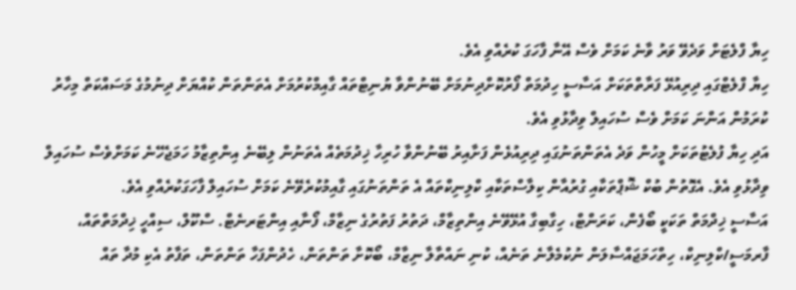ހިޔާ ފްލެޓަށް ވަދެވޭ ވަރު ވާނެ ކަމަށް ވެސް އޭނާ ފާހަގަ ކުރެއްވި އެވެ.
ހިޔާ ފްލެޓްގައި ދިރިއުޅޭ ފަރާތްތަކަށް އަސާސީ ހިދުމަތް ފޯރުކޮށްދިނުމަށް ބޭނުންވާ ޔުނިޓްތައް ގާއިމްކުރުމަށް އެތަންތަން ކުއްޔަށް ދިނުމުގެ މަސައްކަތް މިހާރު ކުރަމުން އަންނަ ކަމަށް ވެސް ސުހައިލް ވިދާޅުވި އެވެ.
އަދި ހިޔާ ފުލެޓުތަކަށް މީހުން ވަދެ އެތަންތަނުގައި ދިރިއުޅެން ފަށާއިރު ބޭނުންވާ ހުރިހާ ޚިދުމަތެއް އެތަނުން ލިބޭނެ އިންތިޒާމު ހަމަޖެހޭނެ ކަމަށްވެސް ސުހައިލް ވިދާޅުވި އެވެ. އެގޮތުން ބުކް ޝޮޕްތަކާއި ގުރުއާން ކިލާސްތަކާއި ކްލިނިކްތައް އެ ތަންތަނުގައި ގާއިމުކުރެވޭނެ ކަމަށް ސުހައިލް ފާހަގަކުރެއްވި އެވެ.
އަސާސީ ޚިދްމަތް ތަކަކީ ބޯފެން، ކަރަންޓް، ހިގާބިގާ އުޅޭވޭނެ އިންތިޒާމް، ދަތުރު ފަތުރުގެ ނިޒާމް، ފޯނާއި އިންޓަރނެޓް. ސްކޫލް، ސިއްހީ ޚިދްމަތްތައް، ފާރމަސީ/ކްލިނިކް، ހިތްހަމަޖައްސާލަން ނުކުމެލާނެ ތަނެއް، ކުނި ނައްތާލާ ނިޒާމް، ބޯކޮށާ ތަންތަން، ހެދުންފަހާ ތަންތަން، ތަފާތު އެކި މުދާ ތައް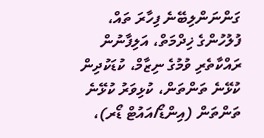ގަންނަންލިބޭނެ ފިހާރަ ތައް، ފުލުހުންގެ ޚިދްމަތް، އަލިފާނުން ރައްކާތެރި ވުމުގެ ނިޒާމް، ކުޑަކުދިން ކުޅޭނެ ތަންތަން، ކުޅިވަރު ކުޅޭނެ ތަންތަން (އިންޑޯ/އައުޓް ޑޯރ)،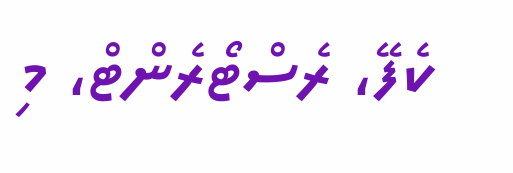ކެފޭ، ރެސްޓޯރެންޓް، މި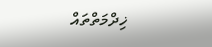ޚިދްމަތްތައް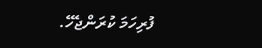ފުރިހަމަ ކުރަންޖެހޭ.